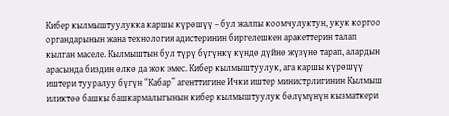Кибер кылмыштуулукка каршы күрөшүү – бул жалпы коомчулуктун, укук коргоо органдарынын жана технология адистеринин биргелешкен аракеттерин талап кылган маселе. Кылмыштын бул түрү бүгүнкү күндө дүйнө жүзүнө тарап, алардын арасында биздин өлкө да жок эмес. Кибер кылмыштуулук, ага каршы күрөшүү иштери тууралуу бүгүн “Кабар” агенттигине Ички иштер министрлигинин Кылмыш иликтөө башкы башкармалыгынын кибер кылмыштуулук бөлүмүнүн кызматкери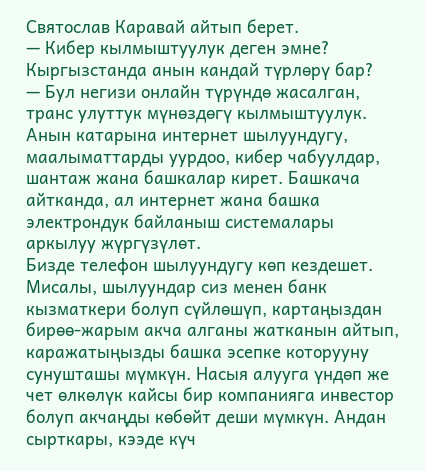Святослав Каравай айтып берет.
— Кибер кылмыштуулук деген эмне? Кыргызстанда анын кандай түрлөрү бар?
— Бул негизи онлайн түрүндө жасалган, транс улуттук мүнөздөгү кылмыштуулук. Анын катарына интернет шылуундугу, маалыматтарды уурдоо, кибер чабуулдар, шантаж жана башкалар кирет. Башкача айтканда, ал интернет жана башка электрондук байланыш системалары аркылуу жүргүзүлөт.
Бизде телефон шылуундугу көп кездешет. Мисалы, шылуундар сиз менен банк кызматкери болуп сүйлөшүп, картаңыздан бирөө-жарым акча алганы жатканын айтып, каражатыңызды башка эсепке которууну сунушташы мүмкүн. Насыя алууга үндөп же чет өлкөлүк кайсы бир компанияга инвестор болуп акчаңды көбөйт деши мүмкүн. Андан сырткары, кээде күч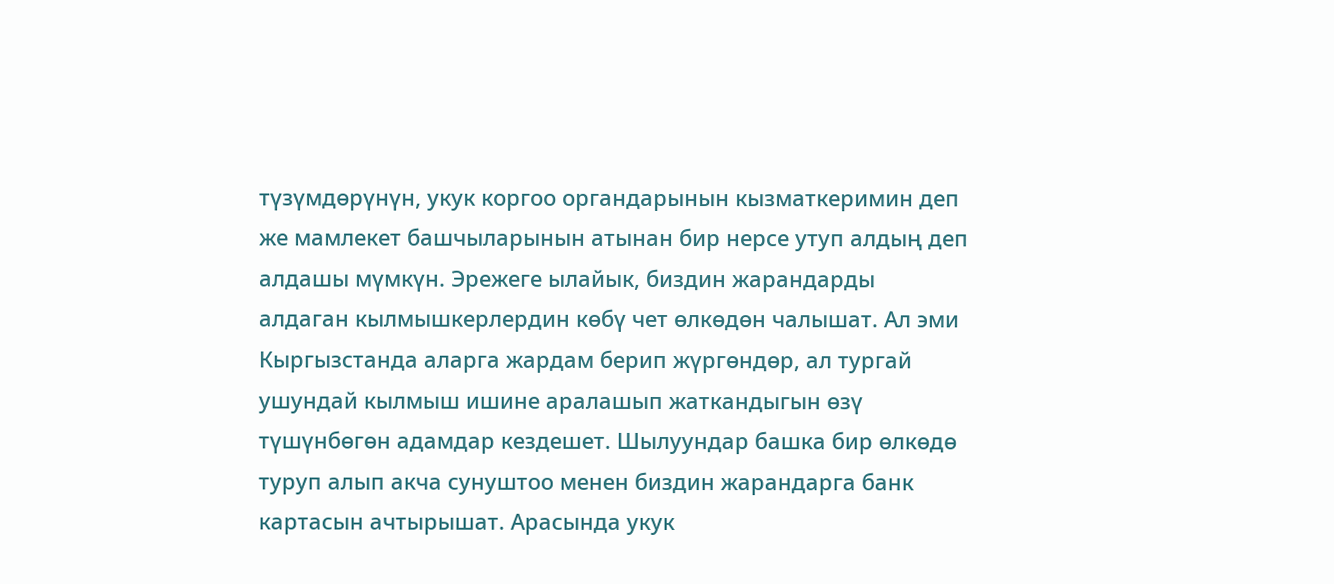түзүмдөрүнүн, укук коргоо органдарынын кызматкеримин деп же мамлекет башчыларынын атынан бир нерсе утуп алдың деп алдашы мүмкүн. Эрежеге ылайык, биздин жарандарды алдаган кылмышкерлердин көбү чет өлкөдөн чалышат. Ал эми Кыргызстанда аларга жардам берип жүргөндөр, ал тургай ушундай кылмыш ишине аралашып жаткандыгын өзү түшүнбөгөн адамдар кездешет. Шылуундар башка бир өлкөдө туруп алып акча сунуштоо менен биздин жарандарга банк картасын ачтырышат. Арасында укук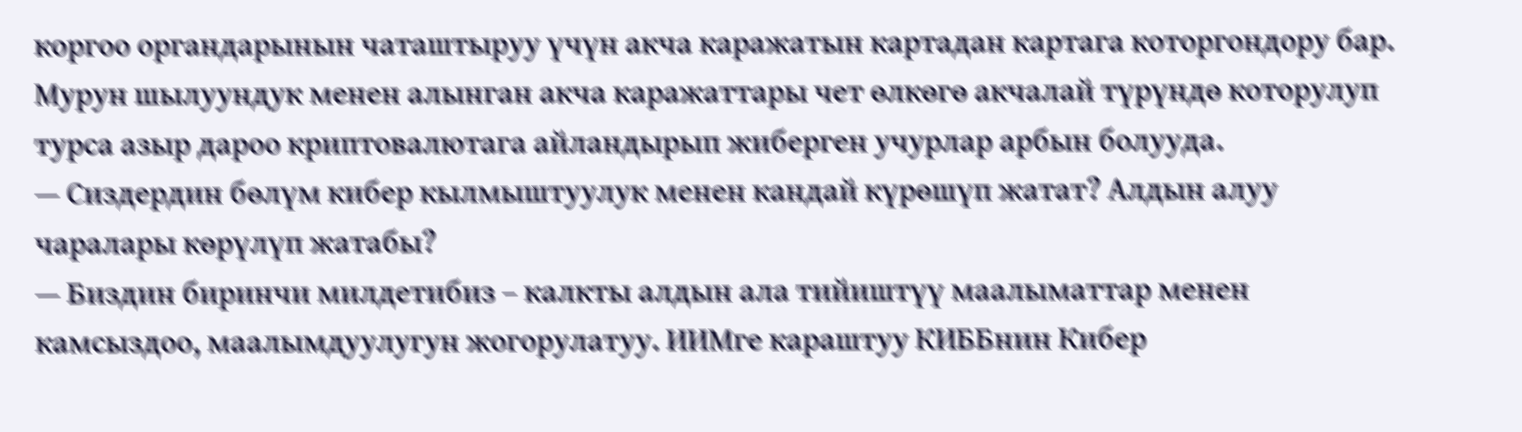коргоо органдарынын чаташтыруу үчүн акча каражатын картадан картага которгондору бар. Мурун шылуундук менен алынган акча каражаттары чет өлкөгө акчалай түрүндө которулуп турса азыр дароо криптовалютага айландырып жиберген учурлар арбын болууда.
— Сиздердин бөлүм кибер кылмыштуулук менен кандай күрөшүп жатат? Алдын алуу чаралары көрүлүп жатабы?
— Биздин биринчи милдетибиз – калкты алдын ала тийиштүү маалыматтар менен камсыздоо, маалымдуулугун жогорулатуу. ИИМге караштуу КИББнин Кибер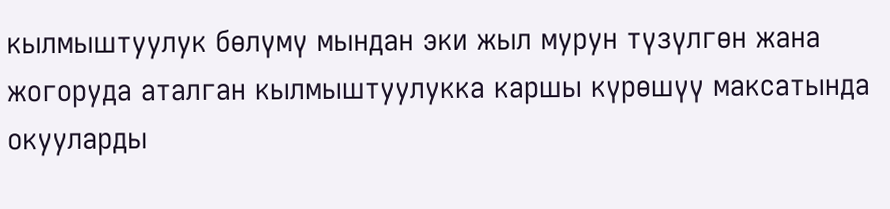кылмыштуулук бөлүмү мындан эки жыл мурун түзүлгөн жана жогоруда аталган кылмыштуулукка каршы күрөшүү максатында окууларды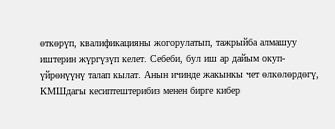өткөрүп, квалификацияны жогорулатып, тажрыйба алмашуу иштерин жүргүзүп келет. Себеби, бул иш ар дайым окуп-үйрөнүүнү талап кылат. Анын ичинде жакынкы чет өлкөлөрдөгү, КМШдагы кесиптештерибиз менен бирге кибер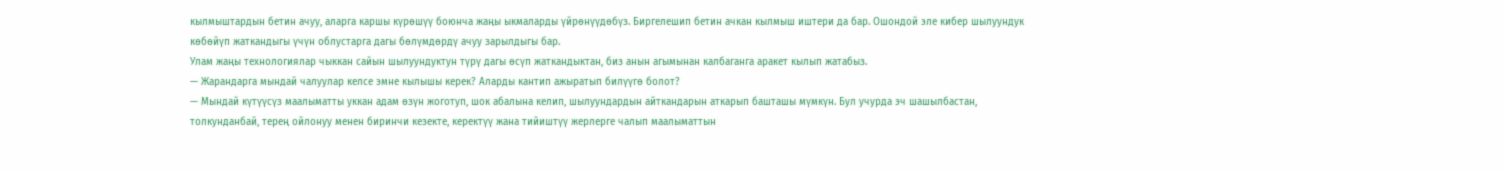кылмыштардын бетин ачуу, аларга каршы күрөшүү боюнча жаңы ыкмаларды үйрөнүүдөбүз. Биргелешип бетин ачкан кылмыш иштери да бар. Ошондой эле кибер шылуундук көбөйүп жаткандыгы үчүн облустарга дагы бөлүмдөрдү ачуу зарылдыгы бар.
Улам жаңы технологиялар чыккан сайын шылуундуктун түрү дагы өсүп жаткандыктан, биз анын агымынан калбаганга аракет кылып жатабыз.
— Жарандарга мындай чалуулар келсе эмне кылышы керек? Аларды кантип ажыратып билүүгө болот?
— Мындай күтүүсүз маалыматты уккан адам өзүн жоготуп, шок абалына келип, шылуундардын айткандарын аткарып башташы мүмкүн. Бул учурда эч шашылбастан, толкунданбай, терең ойлонуу менен биринчи кезекте, керектүү жана тийиштүү жерлерге чалып маалыматтын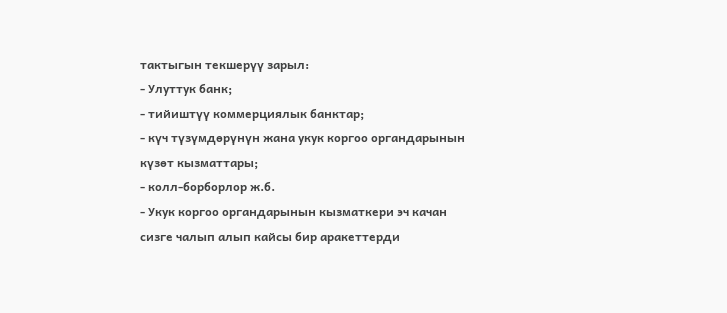тактыгын текшерүү зарыл:
- Улуттук банк;
- тийиштүү коммерциялык банктар;
- күч түзүмдөрүнүн жана укук коргоо органдарынын күзөт кызматтары;
- колл-борборлор ж.б.
- Укук коргоо органдарынын кызматкери эч качан сизге чалып алып кайсы бир аракеттерди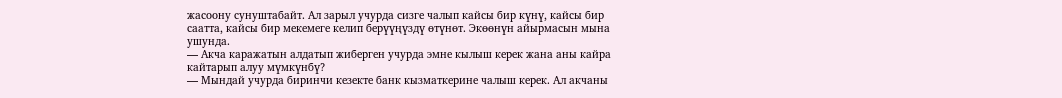жасоону сунуштабайт. Ал зарыл учурда сизге чалып кайсы бир күнү, кайсы бир саатта, кайсы бир мекемеге келип берүүңүздү өтүнөт. Экөөнүн айырмасын мына ушунда.
— Акча каражатын алдатып жиберген учурда эмне кылыш керек жана аны кайра кайтарып алуу мүмкүнбү?
— Мындай учурда биринчи кезекте банк кызматкерине чалыш керек. Ал акчаны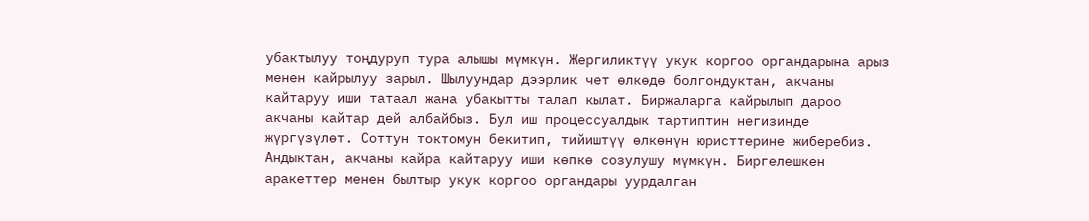убактылуу тоңдуруп тура алышы мүмкүн. Жергиликтүү укук коргоо органдарына арыз менен кайрылуу зарыл. Шылуундар дээрлик чет өлкөдө болгондуктан, акчаны кайтаруу иши татаал жана убакытты талап кылат. Биржаларга кайрылып дароо акчаны кайтар дей албайбыз. Бул иш процессуалдык тартиптин негизинде жүргүзүлөт. Соттун токтомун бекитип, тийиштүү өлкөнүн юристтерине жиберебиз. Андыктан, акчаны кайра кайтаруу иши көпкө созулушу мүмкүн. Биргелешкен аракеттер менен былтыр укук коргоо органдары уурдалган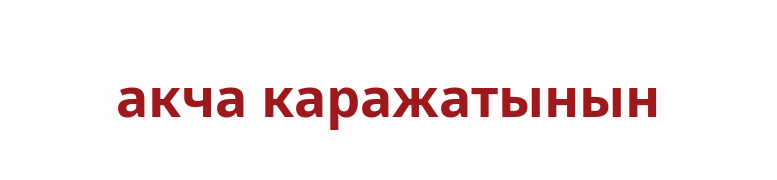акча каражатынын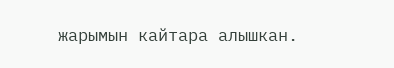жарымын кайтара алышкан.